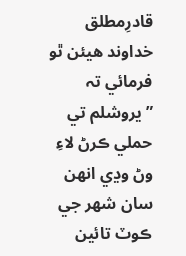قادرِمطلق خداوند هيئن ٿو فرمائي تہ ”يروشلم تي حملي ڪرڻ لاءِ وڻ وڍي انهن سان شهر جي ڪوٽ تائين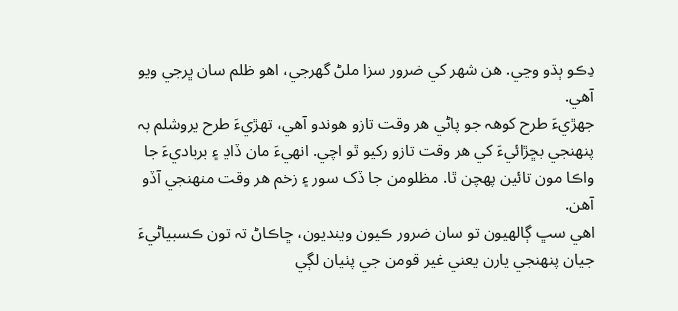دِڪو ٻڌو وڃي. هن شهر کي ضرور سزا ملڻ گھرجي، اهو ظلم سان ڀرجي ويو آهي.
جهڙيءَ طرح کوهہ جو پاڻي هر وقت تازو هوندو آهي، تهڙيءَ طرح يروشلم بہ پنهنجي بڇڙائيءَ کي هر وقت تازو رکيو ٿو اچي. انهيءَ مان ڏاڍ ۽ برباديءَ جا واڪا مون تائين پهچن ٿا. مظلومن جا ڏک سور ۽ زخم هر وقت منهنجي آڏو آهن.
اهي سڀ ڳالهيون تو سان ضرور ڪيون وينديون، ڇاڪاڻ تہ تون ڪسبياڻيءَ جيان پنهنجي يارن يعني غير قومن جي پٺيان لڳي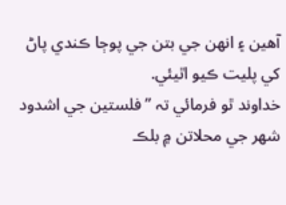آهين ۽ انهن جي بتن جي پوڄا ڪندي پاڻ کي پليت ڪيو اٿيئي.
خداوند ٿو فرمائي تہ ”فلستين جي اشدود شهر جي محلاتن ۾ بلڪ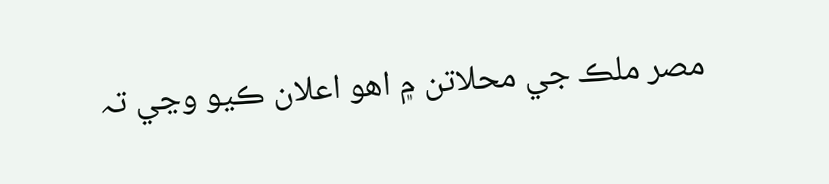مصر ملڪ جي محلاتن ۾ اهو اعلان ڪيو وڃي تہ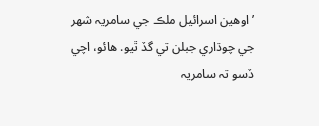’اوهين اسرائيل ملڪ جي سامريہ شهر جي چوڌاري جبلن تي گڏ ٿيو. هائو، اچي ڏسو تہ سامريہ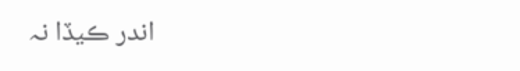اندر ڪيڏا نہ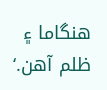هنگاما ۽ ظلم آهن.‘